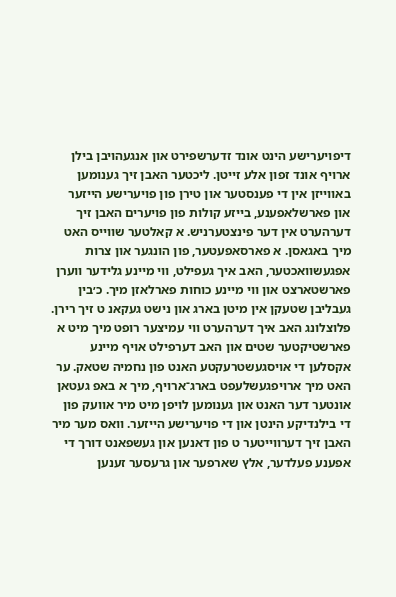דיפויערישע הינט אונד זדערשפירט און אנגעהויבן בילן ארויף אונד זפון אלע זייטן. ליכטער האבן זיך גענומען באווייזן אין די פענסטער און טירן פון פויערישע הייזער און פארשלאפענע, בייזע קולות פון פויערים האבן זיך דערהערט אין דער פינצטערניש. א קאלטער שווייס האט מיך באגאסן. א פארסאפעטער, פון הונגער און צרות אפגעשוואכטער, האב איך געפילט, ווי מיינע גלידער ווערן פארשטארצט און ווי מיינע כוחות פארלאזן מיך. כ׳בין געבליבן שטעקן אין מיטן בארג און נישט געקאנ ט זיך רירן.
פלוצלונג האב איך דערהערט ווי עמיצער רופט מיך מיט א פארשטיקטער שטים און האב דערפילט אויף מיינע אקסלען די אויסגעשטרעקטע האנט פון נחמיה שטאק. ער האט מיך ארויפגעשלעפט בארג־ארויף, מיך א באפ געטאן אונטער דער האנט און גענומען לויפן מיט מיר אוועק פון די בילנדיקע הינטן און די פויערישע הייזער. וואס מער מיר האבן זיך דערווייטער ט פון דאנען און געשפאנט דורך די אפענע פעלדער, אלץ שארפער און גרעסער זענען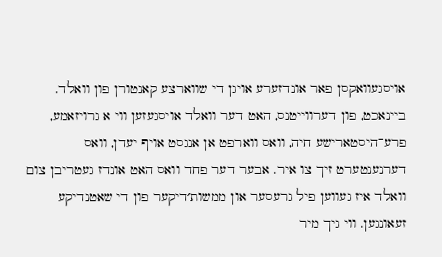אויסגעוואקסן פאר אונדזערע אויגן די שווארצע קאנטורן פון וואלד. ביינאכט, פון דערווייטנס, האט דער וואלד אויסגעזען ווי א גרויזאמע, פרע־היסטארישע חיה, וואס ווארפט אן אנגסט אויף יעדן, וואס דערנענטערט זיך צו איר. אבער דער פחד וואס האט אונדז געטריבן צום וואלד איז געווען פיל גרעסער און ממשות׳דיקער פון די שאטנדיקע זעאונגען. ווי גיך מיר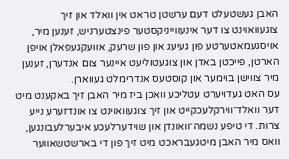האבן געשטעלט דעם ערשטן טראט אין וואלד און זיך צוגעוואוינט צו דער אינעווייניקסטער פינצטערניש, זענען מיר, אויסגעמאטערטע פון געיעג און פון שרעק, אוועקגעפאלן אויפן הארטן, פייכטן באדן און צוגעטוליעט איינער צום אנדערן, זענען מיר צווישן בוימער און קוסטעס אנדרימלט געווארן.
עס האט געדויערט עטליכע וואכן ביז מיר האבן זיך באקענט מיט דער וואלד־ווירקלעכקייט און זיך צוגעוואוינט צו אונדזערע נייע צרות. די טיפע נשמה־וואונדן און שוידערלעכע איבערלעבונגען, וואס מיר האבן מיטגעבראכט מיט זיך פון די בארשטשאווער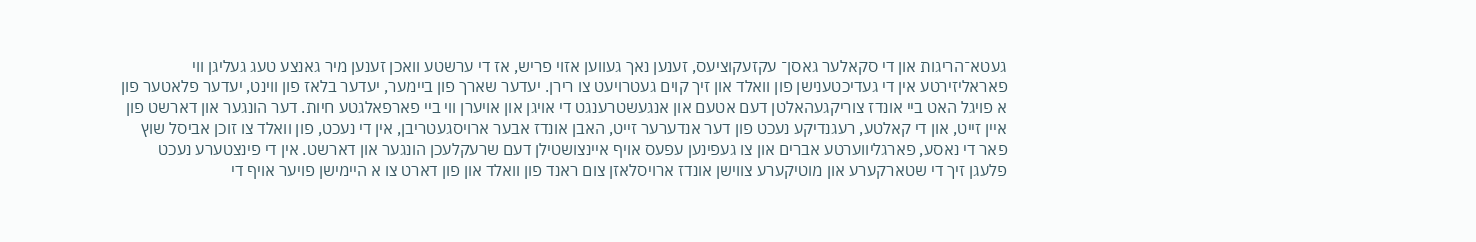געטא־הריגות און די סקאלער גאסן־ עקזעקוציעס, זענען נאך געווען אזוי פריש, אז די ערשטע וואכן זענען מיר גאנצע טעג געליגן ווי פאראליזירטע אין די געדיכטענישן פון וואלד און זיך קוים געטרויעט צו רירן. יעדער שארך פון ביימער, יעדער בלאז פון ווינט, יעדער פלאטער פון א פויגל האט ביי אונדז צוריקגעהאלטן דעם אטעם און אנגעשטרענגט די אויגן און אויערן ווי ביי פארפאלגטע חיות. דער הונגער און דארשט פון איין זייט, און די קאלטע, רעגנדיקע נעכט פון דער אנדערער זייט, האבן אונדז אבער ארויסגעטריבן, אין די נעכט, פון וואלד צו זוכן אביסל שוץ פאר די נאסע, פארגליווערטע אברים און צו געפינען עפעס אויף איינצושטילן דעם שרעקלעכן הונגער און דארשט. אין די פינצטערע נעכט פלעגן זיך די שטארקערע און מוטיקערע צווישן אונדז ארויסלאזן צום ראנד פון וואלד און פון דארט צו א היימישן פויער אויף די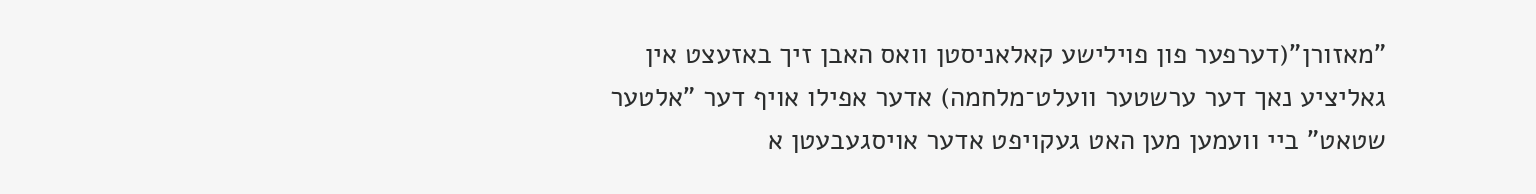"מאזורן"(דערפער פון פוילישע קאלאניסטן וואס האבן זיך באזעצט אין גאליציע נאך דער ערשטער וועלט־מלחמה) אדער אפילו אויף דער "אלטער שטאט" ביי וועמען מען האט געקויפט אדער אויסגעבעטן א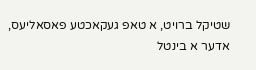שטיקל ברויט, א טאפ געקאכטע פאסאליעס, אדער א בינטל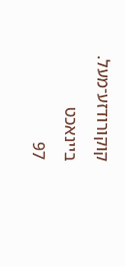קוקורודזע־מעל. ביינאכט
97